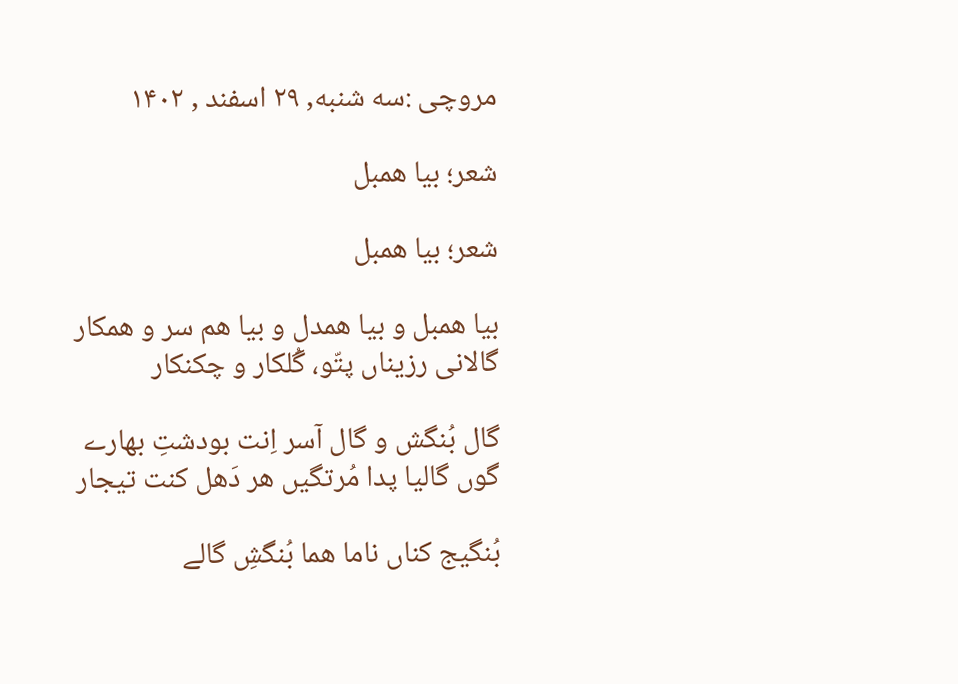مروچی :سه شنبه, ۲۹ اسفند , ۱۴۰۲

شعر؛ بیا همبل

شعر؛ بیا همبل

بیا ھمبل و بیا ھمدل و بیا ھم سر و ھمکار
گالانی رزیناں پتّو، گُلکار و چکنکار

گال بُنگش و گال آسر اِنت بودشتِ بھارے
گوں گالیا پدا مُرتگیں ھر دَھل کنت تیجار

بُنگیج کناں ناما ھما بُنگشِ گالے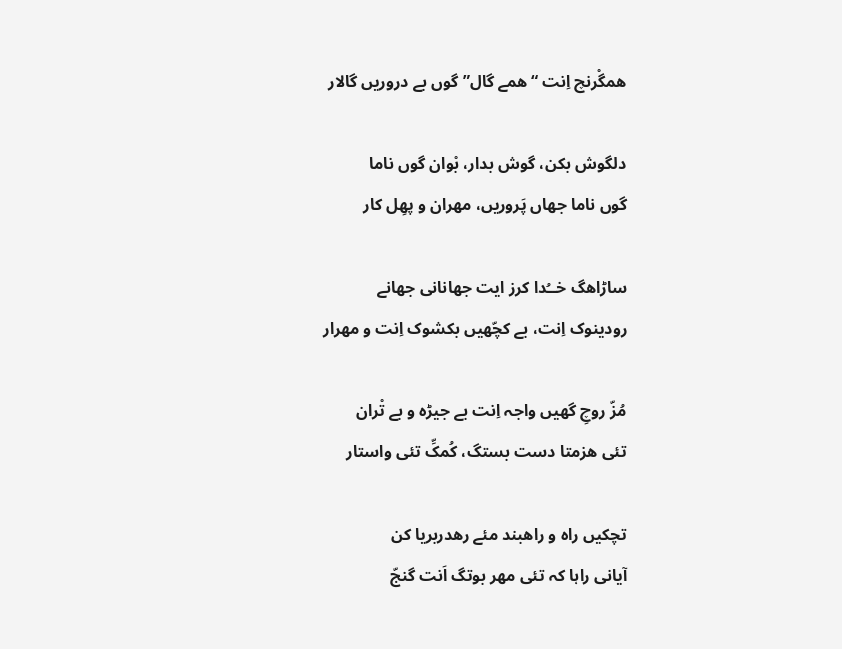ھمگْرنچ اِنت “ھمے گال” گوں بے دروریں گالار

دلگوش بکن، گوش بدار، بْوان گوں ناما
گوں ناما جھاں پَروریں، مھران و پھِل کار

ساڑاھگ خــُدا کرز ایت جھانانی جھانے
رودینوک اِنت، بے کچّھیں بکشوک اِنت و مھرار

مُزّ روچِ گھیں واجہ اِنت بے جیڑہ و بے تْران
تئی ھزمتا دست بستگ، کُمکِّ تئی واستار

تچکیں راہ و راھبند مئے رھدربریا کن
آیانی راہا کہ تئی مھر بوتگ اَنت گنجّ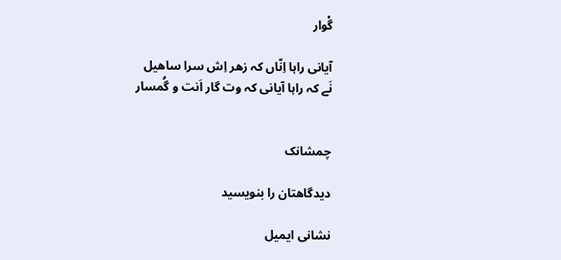گْوار

آیانی راہا اِنّاں کہ زھر اِش سرا ساھیل
نَے کہ راہا آیانی کہ وت گار اَنت و گُمسار


چمشانک

دیدگاهتان را بنویسید

نشانی ایمیل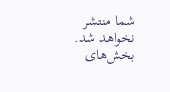شما منتشر نخواهد شد. بخش‌های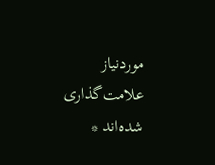موردنیاز علامت‌گذاری شده‌اند *